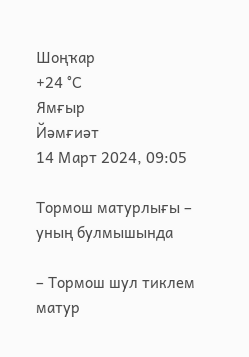Шоңҡар
+24 °С
Ямғыр
Йәмғиәт
14 Март 2024, 09:05

Тормош матурлығы – уның булмышында

– Тормош шул тиклем матур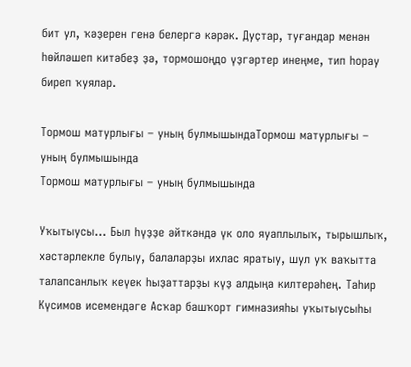бит ул, ҡәҙерен генә белергә кәрәк. Дуҫтар, туғандар менән һөйләшеп китәбеҙ ҙә, тормошоңдо үҙгәртер инеңме, тип һорау биреп ҡуялар.

Тормош матурлығы – уның булмышындаТормош матурлығы – уның булмышында
Тормош матурлығы – уның булмышында

Уҡытыусы... Был һүҙҙе әйткәндә үк оло яуаплылыҡ, тырышлыҡ, хәстәрлекле булыу, балаларҙы ихлас яратыу, шул уҡ ваҡытта талапсанлыҡ кеүек һыҙаттарҙы күҙ алдыңа килтерәһең. Таһир Күсимов исемендәге Асҡар башҡорт гимназияһы уҡытыусыһы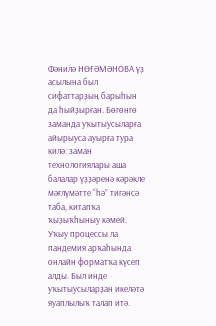Фәнилә НӨҒӘМӘНОВА үҙ асылына был сифаттарҙың барыһын да һыйҙырған. Бөгөнгө заманда уҡытыусыларға айырыуса ауырға тура килә: заман технологиялары аша балалар үҙҙәренә кәрәкле мәғлүмәтте “һә” тигәнсә таба, китапҡа ҡыҙыҡһыныу кәмей. Уҡыу процессы ла пандемия арҡаһында онлайн форматҡа күсеп алды. Был инде уҡытыусыларҙан икеләтә яуаплылыҡ талап итә.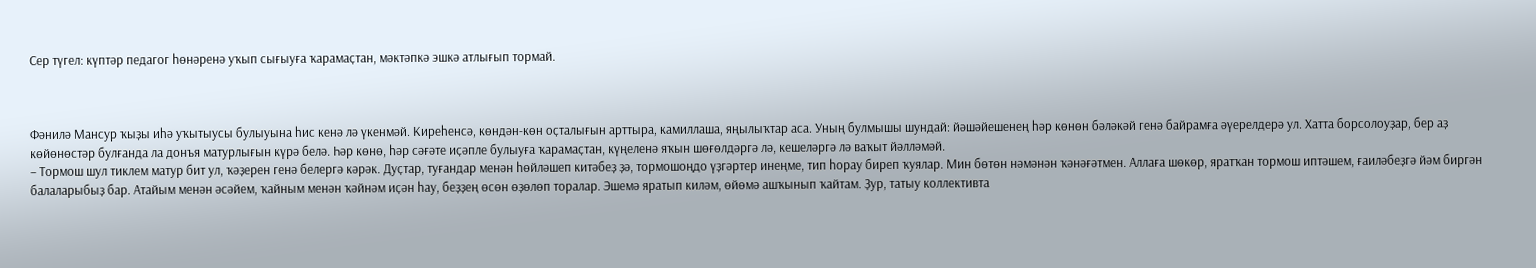Сер түгел: күптәр педагог һөнәренә уҡып сығыуға ҡарамаҫтан, мәктәпкә эшкә атлығып тормай.



Фәнилә Мансур ҡыҙы иһә уҡытыусы булыуына һис кенә лә үкенмәй. Киреһенсә, көндән-көн оҫталығын арттыра, камиллаша, яңылыҡтар аса. Уның булмышы шундай: йәшәйешенең һәр көнөн бәләкәй генә байрамға әүерелдерә ул. Хатта борсолоуҙар, бер аҙ көйөнөстәр булғанда ла донъя матурлығын күрә белә. Һәр көнө, һәр сәғәте иҫәпле булыуға ҡарамаҫтан, күңеленә яҡын шөғөлдәргә лә, кешеләргә лә ваҡыт йәлләмәй.
– Тормош шул тиклем матур бит ул, ҡәҙерен генә белергә кәрәк. Дуҫтар, туғандар менән һөйләшеп китәбеҙ ҙә, тормошоңдо үҙгәртер инеңме, тип һорау биреп ҡуялар. Мин бөтөн нәмәнән ҡәнәғәтмен. Аллаға шөкөр, яратҡан тормош иптәшем, ғаиләбеҙгә йәм биргән балаларыбыҙ бар. Атайым менән әсәйем, ҡайным менән ҡәйнәм иҫән һау, беҙҙең өсөн өҙөлөп торалар. Эшемә яратып киләм, өйөмә ашҡынып ҡайтам. Ҙур, татыу коллективта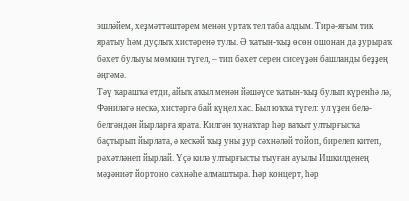эшләйем, хеҙмәттәштәрем менән уртаҡ тел таба алдым. Тирә-яғым тик яратыу һәм дуҫлыҡ хистәренә тулы. Ә ҡатын-ҡыҙ өсөн ошонан да ҙурыраҡ бәхет булыуы мөмкин түгел, – тип бәхет серен сисеүҙән башланды беҙҙең әңгәмә.
Тәү ҡарашҡа етди, айыҡ аҡыл менән йәшәүсе ҡатын-ҡыҙ булып күренһә лә, Фәниләгә нескә, хистәргә бай күңел хас. Был юҡҡа түгел: ул үҙен белә-белгәндән йырларға ярата. Килгән ҡунаҡтар һәр ваҡыт ултырғысҡа баҫтырып йырлата, ә кескәй ҡыҙ уны ҙур сәхнәләй тойоп, бирелеп китеп, рәхәтләнеп йырлай. Үҫә килә ултырғысты тыуған ауылы Ишкилденең мәҙәниәт йортоно сәхнәһе алмаштыра. Һәр концерт, һәр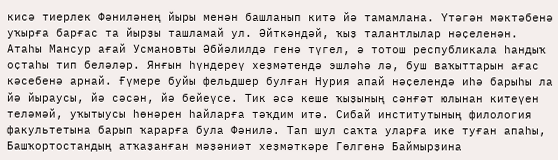кисә тиерлек Фәниләнең йыры менән башланып китә йә тамамлана. Үтәгән мәктәбенә уҡырға барғас та йырҙы ташламай ул. Әйткәндәй, ҡыҙ талантлылар нәҫеленән. Атаһы Мансур ағай Усмановты Әбйәлилдә генә түгел, ә тотош республикала һандыҡ оҫтаһы тип беләләр. Янғын һүндереү хеҙмәтендә эшләһә лә, буш ваҡыттарын ағас кәсебенә арнай. Ғүмере буйы фельдшер булған Нурия апай нәҫелендә иһә барыһы ла йә йыраусы, йә сәсән, йә бейеүсе. Тик әсә кеше ҡыҙының сәнғәт юлынан китеүен теләмәй, уҡытыусы һөнәрен һайларға тәҡдим итә. Сибай институтының филология факультетына барып ҡарарға була Фәнилә. Тап шул саҡта уларға ике туған апаһы, Башҡортостандың атҡаҙанған мәҙәниәт хеҙмәткәре Гөлгөнә Баймырҙина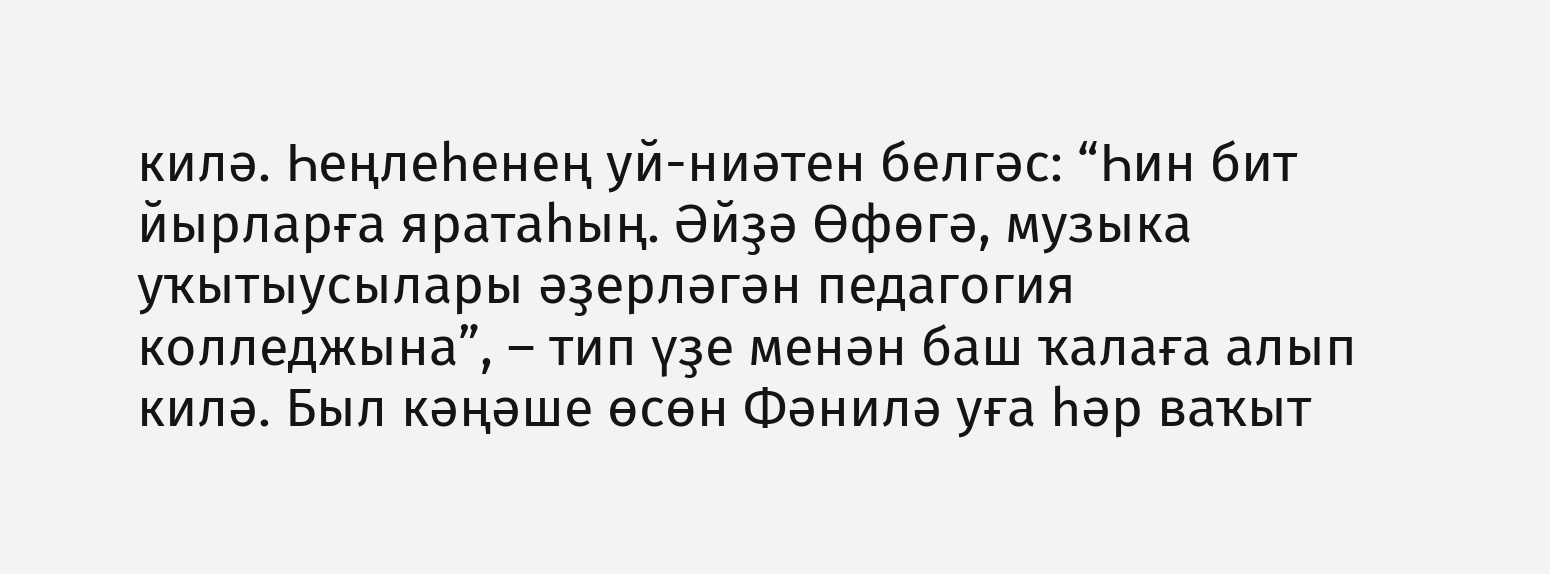килә. Һеңлеһенең уй-ниәтен белгәс: “Һин бит йырларға яратаһың. Әйҙә Өфөгә, музыка уҡытыусылары әҙерләгән педагогия колледжына”, – тип үҙе менән баш ҡалаға алып килә. Был кәңәше өсөн Фәнилә уға һәр ваҡыт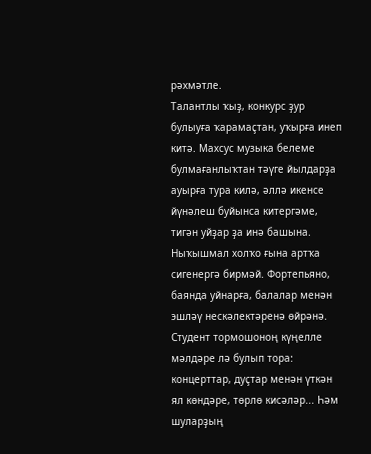рәхмәтле.
Талантлы ҡыҙ, конкурс ҙур булыуға ҡарамаҫтан, уҡырға инеп китә. Махсус музыка белеме булмағанлыҡтан тәүге йылдарҙа ауырға тура килә, әллә икенсе йүнәлеш буйынса китергәме, тигән уйҙар ҙа инә башына. Ныҡышмал холҡо ғына артҡа сигенергә бирмәй. Фортепьяно, баянда уйнарға, балалар менән эшләү нескәлектәренә өйрәнә. Студент тормошоноң күңелле мәлдәре лә булып тора: концерттар, дуҫтар менән үткән ял көндәре, төрлө кисәләр... Һәм шуларҙың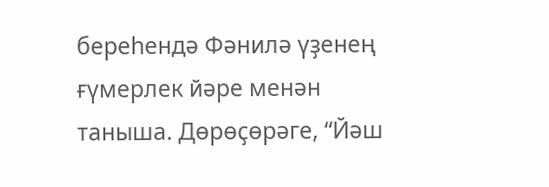береһендә Фәнилә үҙенең ғүмерлек йәре менән таныша. Дөрөҫөрәге, “Йәш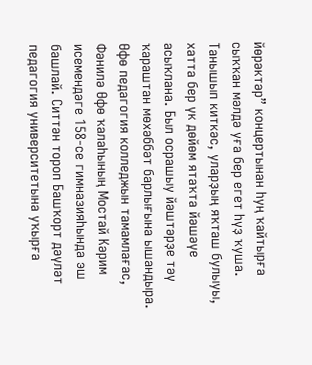йөрәктәр” концертынан һуң ҡайтырға сыҡҡан мәлдә уға бер егет һүҙ ҡуша. Танышып киткәс, уларҙың яҡташ булыуы, хатта бер үк дөйөм ятаҡта йәшәүе асыҡлана. Был осрашыу йәштәрҙе тәү ҡараштан мөхәббәт барлығына ышандыра.
Өфө педагогия колледжын тамамлағас, Фәнилә Өфө ҡалаһының Мостай Кәрим исемендәге 158-се гимназияһында эш башлай. Ситтән тороп Башҡорт дәүләт педагогия университетына уҡырға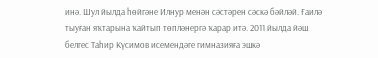инә. Шул йылда һөйгәне Илнур менән сәстәрен сәскә бәйләй. Ғаилә тыуған яҡтарына ҡайтып төпләнергә ҡарар итә. 2011 йылда йәш белгес Таһир Күсимов исемендәге гимназияға эшкә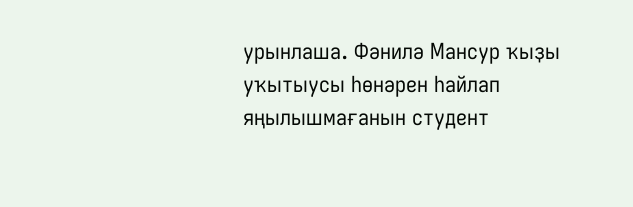урынлаша. Фәнилә Мансур ҡыҙы уҡытыусы һөнәрен һайлап яңылышмағанын студент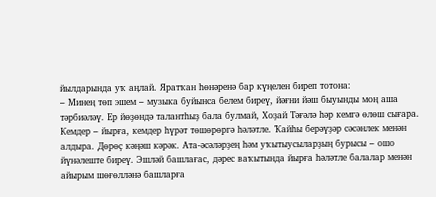йылдарында уҡ аңлай. Яратҡан һөнәренә бар күңелен биреп тотона:
– Минең төп эшем – музыка буйынса белем биреү, йәғни йәш быуынды моң аша тәрбиәләү. Ер йөҙөндә талантһыҙ бала булмай, Хоҙай Тәғәлә һәр кемгә өлөш сығара. Кемдер – йырға, кемдер һүрәт төшөрөргә һәләтле. Ҡайһы берәүҙәр сәсәнлек менән алдыра. Дөрөҫ кәңәш кәрәк. Ата-әсәләрҙең һәм уҡытыусыларҙың бурысы – ошо йүнәлеште биреү. Эшләй башлағас, дәрес ваҡытында йырға һәләтле балалар менән айырым шөғөлләнә башларға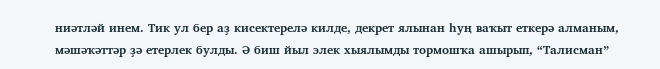ниәтләй инем. Тик ул бер аҙ кисектерелә килде, декрет ялынан һуң ваҡыт еткерә алманым, мәшәҡәттәр ҙә етерлек булды. Ә биш йыл элек хыялымды тормошҡа ашырып, “Талисман”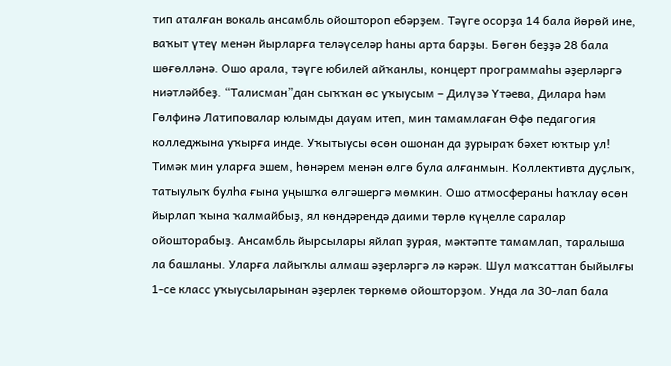тип аталған вокаль ансамбль ойоштороп ебәрҙем. Тәүге осорҙа 14 бала йөрөй ине, ваҡыт үтеү менән йырларға теләүселәр һаны арта барҙы. Бөгөн беҙҙә 28 бала шөғөлләнә. Ошо арала, тәүге юбилей айҡанлы, концерт программаһы әҙерләргә ниәтләйбеҙ. “Талисман”дан сыҡҡан өс уҡыусым – Дилүзә Үтәева, Дилара һәм Гөлфинә Латиповалар юлымды дауам итеп, мин тамамлаған Өфө педагогия колледжына уҡырға инде. Уҡытыусы өсөн ошонан да ҙурыраҡ бәхет юҡтыр ул! Тимәк мин уларға эшем, һөнәрем менән өлгө була алғанмын. Коллективта дуҫлыҡ, татыулыҡ булһа ғына уңышҡа өлгәшергә мөмкин. Ошо атмосфераны һаҡлау өсөн йырлап ҡына ҡалмайбыҙ, ял көндәрендә даими төрлө күңелле саралар ойошторабыҙ. Ансамбль йырсылары яйлап ҙурая, мәктәпте тамамлап, таралыша ла башланы. Уларға лайыҡлы алмаш әҙерләргә лә кәрәк. Шул маҡсаттан быйылғы 1-се класс уҡыусыларынан әҙерлек төркөмө ойошторҙом. Унда ла 30-лап бала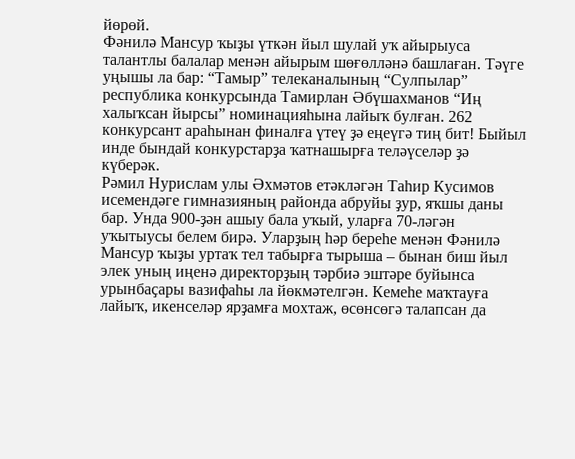йөрөй.
Фәнилә Мансур ҡыҙы үткән йыл шулай уҡ айырыуса талантлы балалар менән айырым шөғөлләнә башлаған. Тәүге уңышы ла бар: “Тамыр” телеканалының “Сулпылар” республика конкурсында Тамирлан Әбүшахманов “Иң халыҡсан йырсы” номинацияһына лайыҡ булған. 262 конкурсант араһынан финалға үтеү ҙә еңеүгә тиң бит! Быйыл инде бындай конкурстарҙа ҡатнашырға теләүселәр ҙә күберәк.
Рәмил Нурислам улы Әхмәтов етәкләгән Таһир Кусимов исемендәге гимназияның районда абруйы ҙур, яҡшы даны бар. Унда 900-ҙән ашыу бала уҡый, уларға 70-ләгән уҡытыусы белем бирә. Уларҙың һәр береһе менән Фәнилә Мансур ҡыҙы уртаҡ тел табырға тырыша – бынан биш йыл элек уның иңенә директорҙың тәрбиә эштәре буйынса урынбаҫары вазифаһы ла йөкмәтелгән. Кемеһе маҡтауға лайыҡ, икенселәр ярҙамға мохтаж, өсөнсөгә талапсан да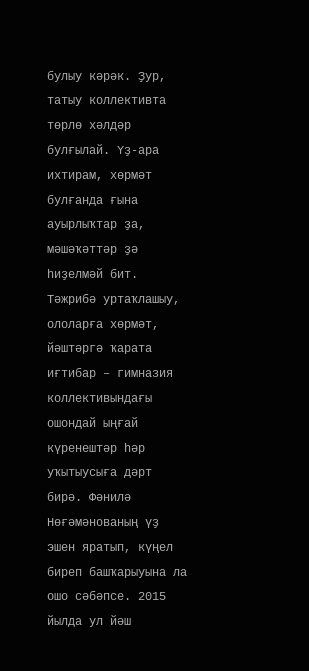булыу кәрәк. Ҙур, татыу коллективта төрлө хәлдәр булғылай. Үҙ-ара ихтирам, хөрмәт булғанда ғына ауырлыҡтар ҙа, мәшәҡәттәр ҙә һиҙелмәй бит. Тәжрибә уртаҡлашыу, ололарға хөрмәт, йәштәргә ҡарата иғтибар – гимназия коллективындағы ошондай ыңғай күренештәр һәр уҡытыусыға дәрт бирә. Фәнилә Нөғәмәнованың үҙ эшен яратып, күңел биреп башҡарыуына ла ошо сәбәпсе. 2015 йылда ул йәш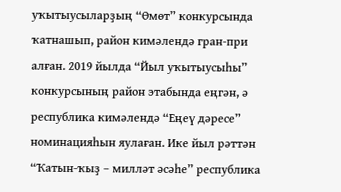уҡытыусыларҙың “Өмөт” конкурсында ҡатнашып, район кимәлендә гран-при алған. 2019 йылда “Йыл уҡытыусыһы” конкурсының район этабында еңгән, ә республика кимәлендә “Еңеү дәресе” номинацияһын яулаған. Ике йыл рәттән “Ҡатын-ҡыҙ – милләт әсәһе” республика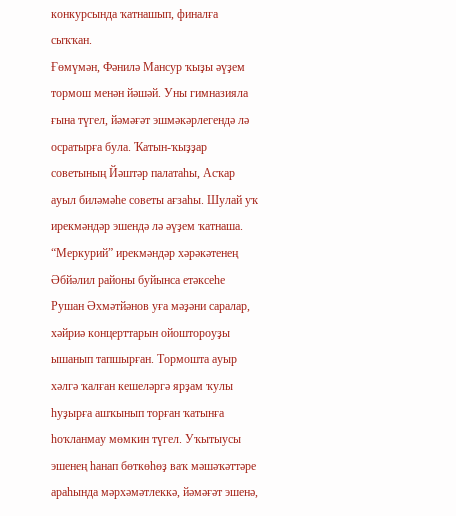конкурсында ҡатнашып, финалға сыҡҡан.
Ғөмүмән, Фәнилә Мансур ҡыҙы әүҙем тормош менән йәшәй. Уны гимназияла ғына түгел, йәмәғәт эшмәкәрлегендә лә осратырға була. Ҡатын-ҡыҙҙар советының Йәштәр палатаһы, Асҡар ауыл биләмәһе советы ағзаһы. Шулай уҡ ирекмәндәр эшендә лә әүҙем ҡатнаша. “Меркурий” ирекмәндәр хәрәкәтенең Әбйәлил районы буйынса етәксеһе Рушан Әхмәтйәнов уға мәҙәни саралар, хәйриә концерттарын ойоштороуҙы ышанып тапшырған. Тормошта ауыр хәлгә ҡалған кешеләргә ярҙам ҡулы һуҙырға ашҡынып торған ҡатынға һоҡланмау мөмкин түгел. Уҡытыусы эшенең һанап бөткөһөҙ ваҡ мәшәҡәттәре араһында мәрхәмәтлеккә, йәмәғәт эшенә,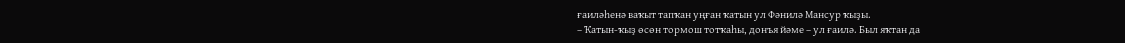ғаиләһенә ваҡыт тапҡан уңған ҡатын ул Фәнилә Мансур ҡыҙы.
– Ҡатын-ҡыҙ өсөн тормош тотҡаһы, донъя йәме – ул ғаилә. Был яҡтан да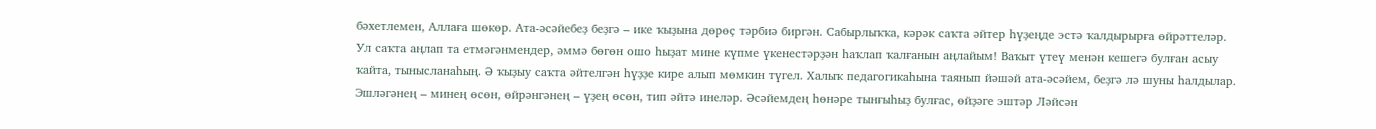бәхетлемен, Аллаға шөкөр. Ата-әсәйебеҙ беҙгә – ике ҡыҙына дөрөҫ тәрбиә биргән. Сабырлыҡҡа, кәрәк саҡта әйтер һүҙеңде эстә ҡалдырырға өйрәттеләр. Ул саҡта аңлап та етмәгәнмендер, әммә бөгөн ошо һыҙат мине күпме үкенестәрҙән һаҡлап ҡалғанын аңлайым! Ваҡыт үтеү менән кешегә булған асыу ҡайта, тынысланаһың. Ә ҡыҙыу саҡта әйтелгән һүҙҙе кире алып мөмкин түгел. Халыҡ педагогикаһына таянып йәшәй ата-әсәйем, беҙгә лә шуны һалдылар. Эшләгәнең – минең өсөн, өйрәнгәнең – үҙең өсөн, тип әйтә инеләр. Әсәйемдең һөнәре тынғыһыҙ булғас, өйҙәге эштәр Ләйсән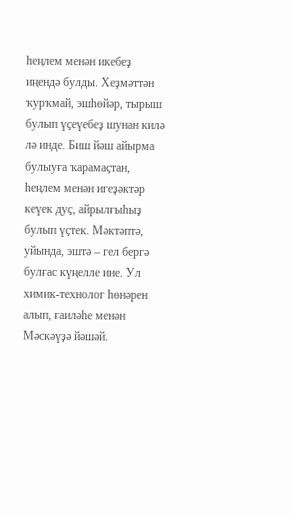һеңлем менән икебеҙ иңендә булды. Хеҙмәттән ҡурҡмай, эшһөйәр, тырыш булып үҫеүебеҙ шунан килә лә инде. Биш йәш айырма булыуға ҡарамаҫтан, һеңлем менән игеҙәктәр кеүек дуҫ, айрылғыһыҙ булып үҫтек. Мәктәптә, уйында, эштә – гел бергә булғас күңелле ине. Ул химик-технолог һөнәрен алып, ғаиләһе менән Мәскәүҙә йәшәй.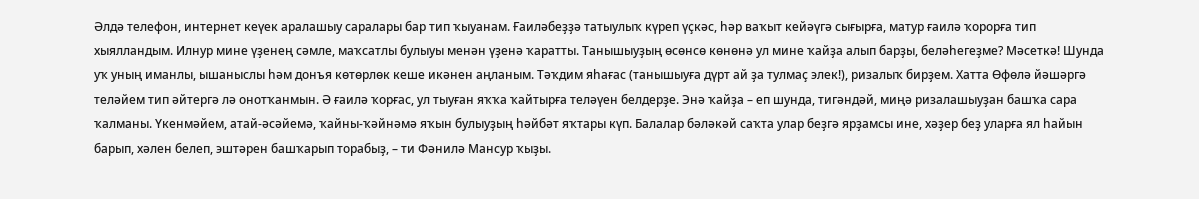Әлдә телефон, интернет кеүек аралашыу саралары бар тип ҡыуанам. Ғаиләбеҙҙә татыулыҡ күреп үҫкәс, һәр ваҡыт кейәүгә сығырға, матур ғаилә ҡорорға тип хыялландым. Илнур мине үҙенең сәмле, маҡсатлы булыуы менән үҙенә ҡаратты. Танышыуҙың өсөнсө көнөнә ул мине ҡайҙа алып барҙы, беләһегеҙме? Мәсеткә! Шунда уҡ уның иманлы, ышаныслы һәм донъя көтөрлөк кеше икәнен аңланым. Тәҡдим яһағас (танышыуға дүрт ай ҙа тулмаҫ элек!), ризалыҡ бирҙем. Хатта Өфөлә йәшәргә теләйем тип әйтергә лә онотҡанмын. Ә ғаилә ҡорғас, ул тыуған яҡҡа ҡайтырға теләүен белдерҙе. Энә ҡайҙа – еп шунда, тигәндәй, миңә ризалашыуҙан башҡа сара ҡалманы. Үкенмәйем, атай-әсәйемә, ҡайны-ҡәйнәмә яҡын булыуҙың һәйбәт яҡтары күп. Балалар бәләкәй саҡта улар беҙгә ярҙамсы ине, хәҙер беҙ уларға ял һайын барып, хәлен белеп, эштәрен башҡарып торабыҙ, – ти Фәнилә Мансур ҡыҙы.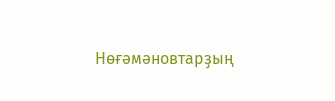Нөғәмәновтарҙың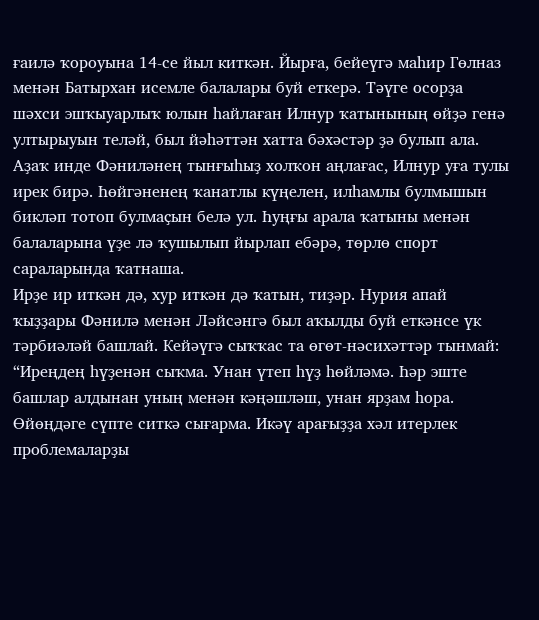ғаилә ҡороуына 14-се йыл киткән. Йырға, бейеүгә маһир Гөлназ менән Батырхан исемле балалары буй еткерә. Тәүге осорҙа шәхси эшҡыуарлыҡ юлын һайлаған Илнур ҡатынының өйҙә генә ултырыуын теләй, был йәһәттән хатта бәхәстәр ҙә булып ала. Аҙаҡ инде Фәниләнең тынғыһыҙ холҡон аңлағас, Илнур уға тулы ирек бирә. Һөйгәненең ҡанатлы күңелен, илһамлы булмышын бикләп тотоп булмаҫын белә ул. Һуңғы арала ҡатыны менән балаларына үҙе лә ҡушылып йырлап ебәрә, төрлө спорт сараларында ҡатнаша.
Ирҙе ир иткән дә, хур иткән дә ҡатын, тиҙәр. Нурия апай ҡыҙҙары Фәнилә менән Ләйсәнгә был аҡылды буй еткәнсе үк тәрбиәләй башлай. Кейәүгә сыҡҡас та өгөт-нәсихәттәр тынмай: “Иреңдең һүҙенән сыҡма. Унан үтеп һүҙ һөйләмә. Һәр эште башлар алдынан уның менән кәңәшләш, унан ярҙам һора. Өйөңдәге сүпте ситкә сығарма. Икәү арағыҙҙа хәл итерлек проблемаларҙы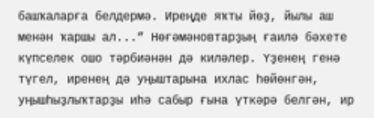башҡаларға белдермә. Иреңде яҡты йөҙ, йылы аш менән ҡаршы ал...” Нөғәмәновтарҙың ғаилә бәхете күпселек ошо тәрбиәнән дә киләлер. Үҙенең генә түгел, иренең дә уңыштарына ихлас һөйөнгән, уңышһыҙлыҡтарҙы иһә сабыр ғына үткәрә белгән, ир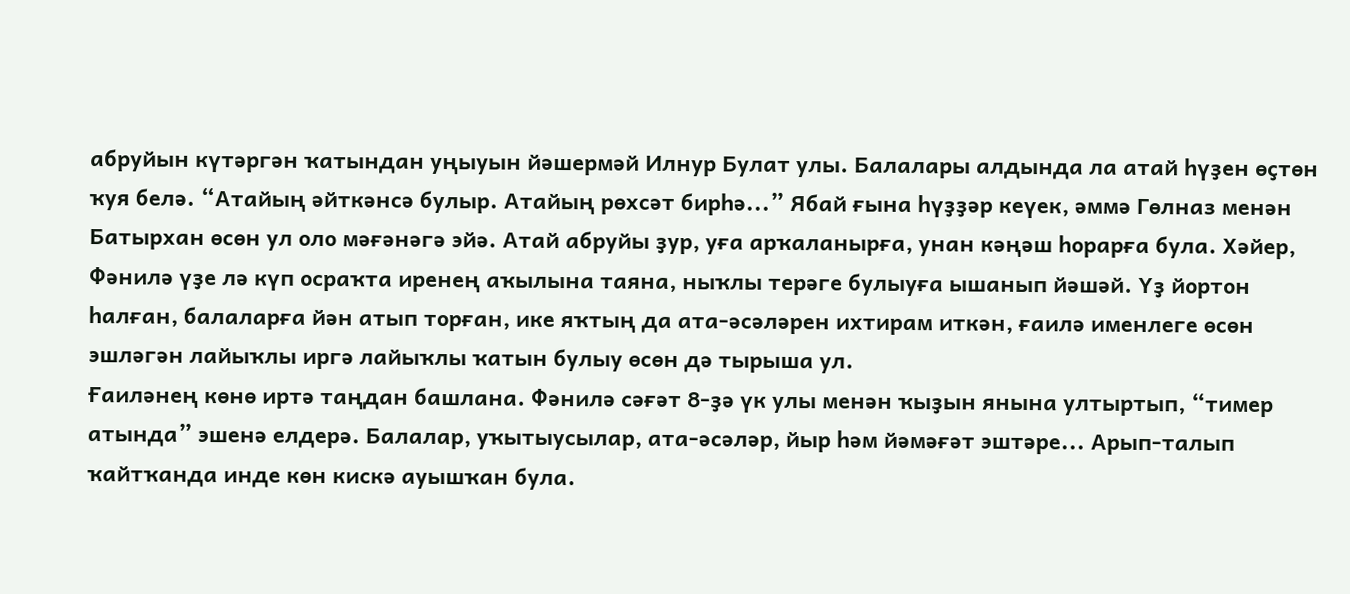абруйын күтәргән ҡатындан уңыуын йәшермәй Илнур Булат улы. Балалары алдында ла атай һүҙен өҫтөн ҡуя белә. “Атайың әйткәнсә булыр. Атайың рөхсәт бирһә...” Ябай ғына һүҙҙәр кеүек, әммә Гөлназ менән Батырхан өсөн ул оло мәғәнәгә эйә. Атай абруйы ҙур, уға арҡаланырға, унан кәңәш һорарға була. Хәйер, Фәнилә үҙе лә күп осраҡта иренең аҡылына таяна, ныҡлы терәге булыуға ышанып йәшәй. Үҙ йортон һалған, балаларға йән атып торған, ике яҡтың да ата-әсәләрен ихтирам иткән, ғаилә именлеге өсөн эшләгән лайыҡлы иргә лайыҡлы ҡатын булыу өсөн дә тырыша ул.
Ғаиләнең көнө иртә таңдан башлана. Фәнилә сәғәт 8-ҙә үк улы менән ҡыҙын янына ултыртып, “тимер атында” эшенә елдерә. Балалар, уҡытыусылар, ата-әсәләр, йыр һәм йәмәғәт эштәре... Арып-талып ҡайтҡанда инде көн кискә ауышҡан була.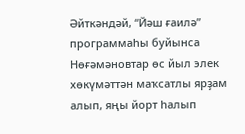Әйткәндәй, “Йәш ғаилә” программаһы буйынса Нөғәмәновтар өс йыл элек хөкүмәттән маҡсатлы ярҙам алып, яңы йорт һалып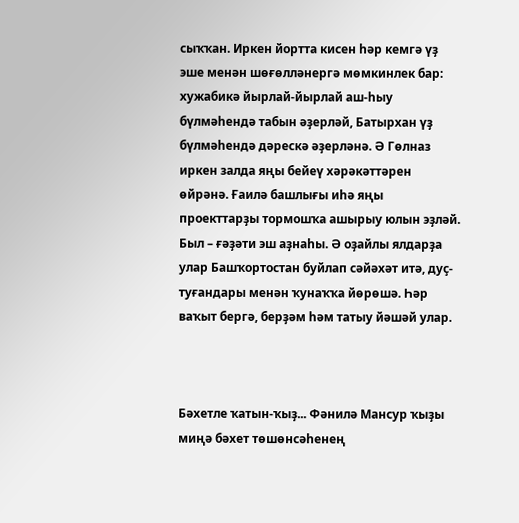сыҡҡан. Иркен йортта кисен һәр кемгә үҙ эше менән шөғөлләнергә мөмкинлек бар: хужабикә йырлай-йырлай аш-һыу бүлмәһендә табын әҙерләй, Батырхан үҙ бүлмәһендә дәрескә әҙерләнә. Ә Гөлназ иркен залда яңы бейеү хәрәкәттәрен өйрәнә. Ғаилә башлығы иһә яңы проекттарҙы тормошҡа ашырыу юлын эҙләй. Был – ғәҙәти эш аҙнаһы. Ә оҙайлы ялдарҙа улар Башҡортостан буйлап сәйәхәт итә, дуҫ-туғандары менән ҡунаҡҡа йөрөшә. Һәр ваҡыт бергә, берҙәм һәм татыу йәшәй улар.



Бәхетле ҡатын-ҡыҙ... Фәнилә Мансур ҡыҙы миңә бәхет төшөнсәһенең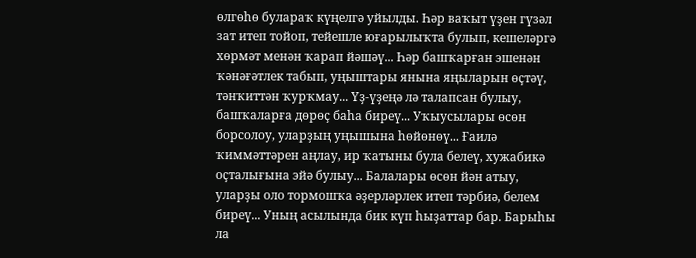өлгөһө булараҡ күңелгә уйылды. Һәр ваҡыт үҙен гүзәл зат итеп тойоп, тейешле юғарылыҡта булып, кешеләргә хөрмәт менән ҡарап йәшәү... Һәр башҡарған эшенән ҡәнәғәтлек табып, уңыштары янына яңыларын өҫтәү, тәнҡиттән ҡурҡмау... Үҙ-үҙеңә лә талапсан булыу, башҡаларға дөрөҫ баһа биреү... Уҡыусылары өсөн борсолоу, уларҙың уңышына һөйөнөү... Ғаилә ҡиммәттәрен аңлау, ир ҡатыны була белеү, хужабикә оҫталығына эйә булыу... Балалары өсөн йән атыу, уларҙы оло тормошҡа әҙерләрлек итеп тәрбиә, белем биреү... Уның асылында бик күп һыҙаттар бар. Барыһы ла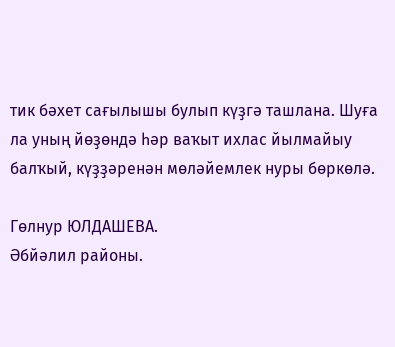тик бәхет сағылышы булып күҙгә ташлана. Шуға ла уның йөҙөндә һәр ваҡыт ихлас йылмайыу балҡый, күҙҙәренән мөләйемлек нуры бөркөлә.

Гөлнур ЮЛДАШЕВА.
Әбйәлил районы.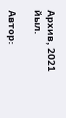Архив, 2021 йыл.

Автор: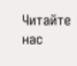Читайте нас